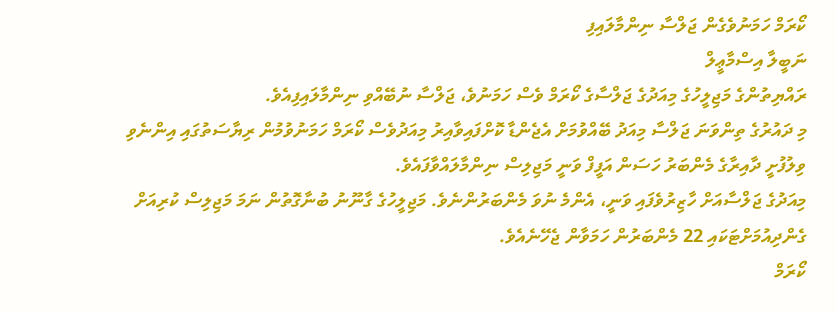ކޯރަމް ހަމަނުވެގެން ޖަލްސާ ނިންމާލައިފި
ނަބީލާ އިސްމާޢީލް
ރައްޔިތުންގެ މަޖިލީހުގެ މިއަދުގެ ޖަލްސާގެ ކޯރަމް ވެސް ހަމަނުވެ، ޖަލްސާ ނުބޭއްވި ނިންމާލައިފިއެވެ.
މި ދައުރުގެ ތިންވަނަ ޖަލްސާ މިއަދު ބޭއްވުމަށް އެޖެންޑާ ކޮށްފައިވާއިރު މިއަދުވެސް ކޯރަމް ހަމަނުވުމުން ރިޔާސަތުގައި އިންނެވި ވިލުފުށީ ދާއިރާގެ މެންބަރު ހަސަން އަފީފް ވަނީ މަޖިލިސް ނިންމާލައްވާފައެވެ.
މިއަދުގެ ޖަލްސާއަށް ހާޒިރުވެފައި ވަނީ، އެންމެ ނުވަ މެންބަރުންނެވެ. މަޖިލީހުގެ ގާނޫނު ބުނާގޮތުން ނަމަ މަޖިލިސް ކުރިއަށް ގެންދިއުމަށްޓަކައި 22 މެންބަރުން ހަމަވާން ޖެހޭނެއެވެ.
ކޯރަމް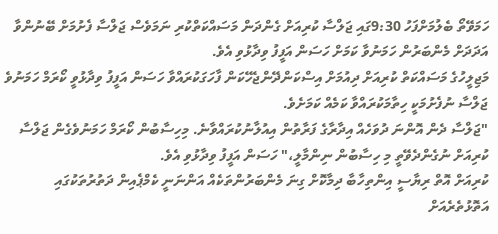ހަމަވޭތޯ ބެލުމަށްފަހު 9:30ގައި ޖަލްސާ ކުރިއަށް ގެންދަން މަސައްކަތްކުރި ނަމަވެސް ޖަލްސާ ފެށުމަށް ބޭނުންވާ އަދަދަށް މެންބަރުން ހަމަނުވާ ކަމަށް ހަސަން އަފީފު ވިދާޅުވި އެވެ.
މަޖިލީހުގެ މަސައްކަތް ކުރިއަށް ދިއުމަށް އިސްކަންދޭންޖެހޭކަން ފާހަގަކުރައްވާ ހަސަން އަފީފު ވިދާޅުވީ ކޯރަމް ހަމަނުވެ ޖަލްސާ ނުފެށުމަކީ ހިތާމަކުރައްވާ ކަމެއް ކަމަށެވެ.
"ޖަލްސާ ދެން އޮންނަ ދުވަހެއް އިދާރާގެ ފަރާތުން އިއުލާނުކުރައްވާނެ. މިހިސާބުން ކޯރަމް ހަމަނުވެގެން ޖަލްސާ ކުރިއަށް ނުގެންދެވޭތީ މި ހިސާބުން ނިންމާލީ،" ހަސަން އަފީފު ވިދާޅުވި އެވެ.
ކުރިއަށް އޮތް ރިޔާސީ އިންތިހާބާ ދިމާކޮށް ގިނަ މެންބަރުންތަކެއް އަންނަނީ ކެމްޕެއިން ދަތުރުތަކުގައި އަތޮޅުތެރެއަށް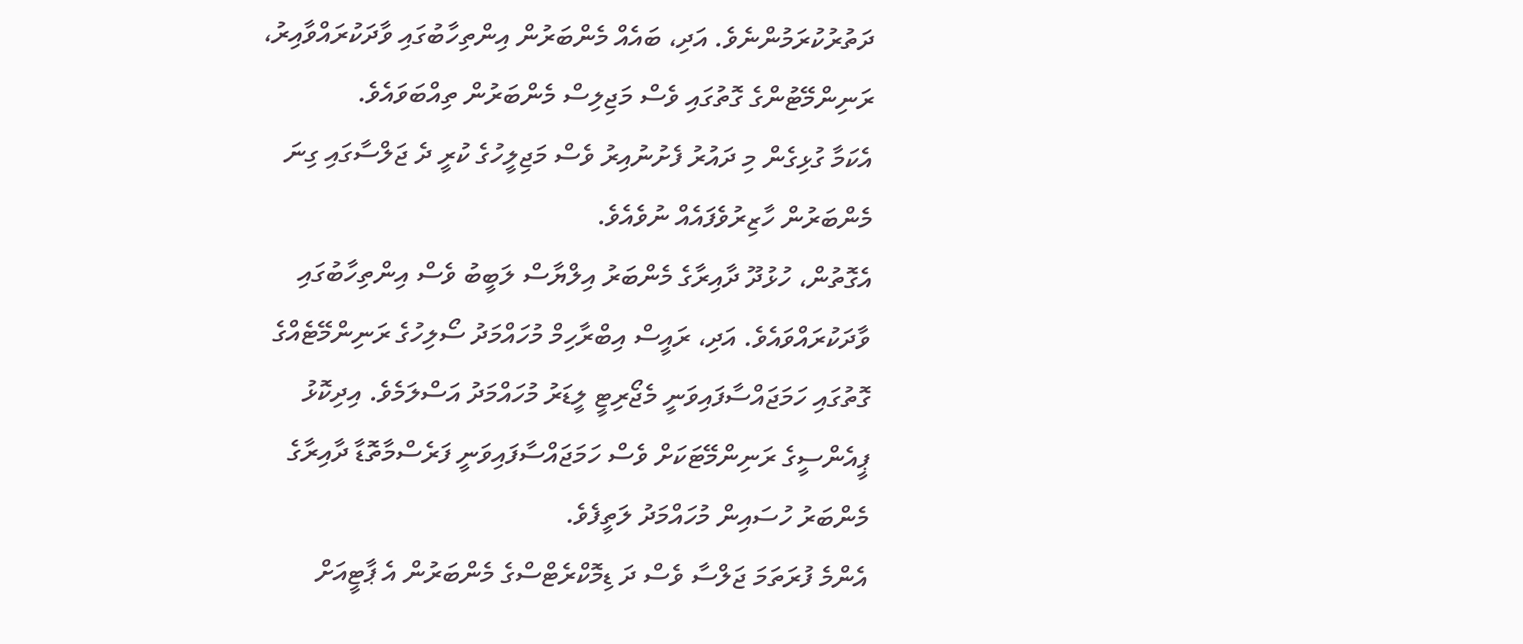ދަތުރުކުރަމުންނެވެ. އަދި، ބައެއް މެންބަރުން އިންތިހާބުގައި ވާދަކުރައްވާއިރު، ރަނިންމޭޓުންގެ ގޮތުގައި ވެސް މަޖިލިސް މެންބަރުން ތިއްބަވައެވެ.
އެކަމާ ގުޅިގެން މި ދައުރު ފެށުނުއިރު ވެސް މަޖިލީހުގެ ކުރީ ދެ ޖަލްސާގައި ގިނަ މެންބަރުން ހާޒިރުވެފައެއް ނުވެއެވެ.
އެގޮތުން، ހުޅުދޫ ދާއިރާގެ މެންބަރު އިލްޔާސް ލަބީބު ވެސް އިންތިހާބުގައި ވާދަކުރައްވައެވެ. އަދި، ރައީސް އިބްރާހިމް މުހައްމަދު ސޯލިހުގެ ރަނިންމޭޓެއްގެ ގޮތުގައި ހަމަޖައްސާފައިވަނީ މެޖޯރިޓީ ލީޑަރު މުހައްމަދު އަސްލަމެވެ. އިދިކޮޅު ޕީއެންސީގެ ރަނިންމޭޓަކަށް ވެސް ހަމަޖައްސާފައިވަނީ ފަރެސްމާތޮޑާ ދާއިރާގެ މެންބަރު ހުސައިން މުހައްމަދު ލަތީފެވެ.
އެންމެ ފުރަތަމަ ޖަލްސާ ވެސް ދަ ޑިމޮކްރެޓްސްގެ މެންބަރުން އެ ޕާޓީއަށް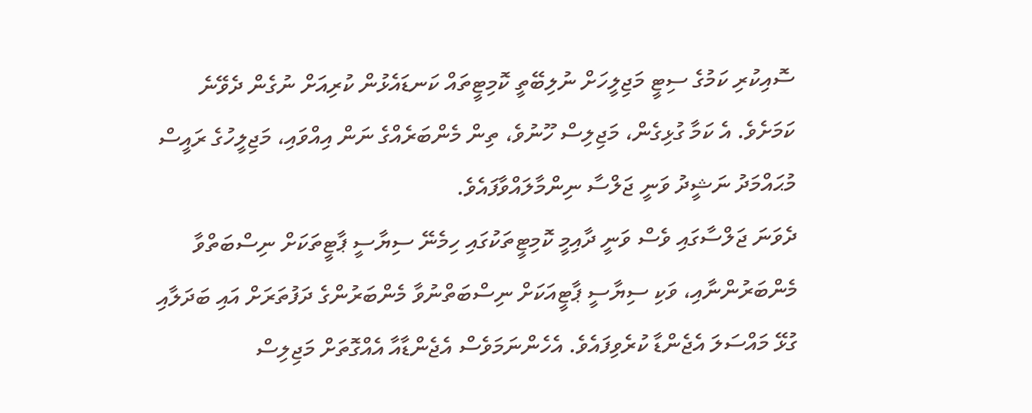ސޮއިކުރި ކަމުގެ ސިޓީ މަޖިލީހަށް ނުލިބޭތީ ކޮމިޓީތައް ކަނޑައެޅުން ކުރިއަށް ނުގެން ދެވޭނެ ކަމަށެވެ. އެ ކަމާ ގުޅިގެން، މަޖިލިސް ހޫނުވެ، ތިން މެންބަރެއްގެ ނަން އިއްވައި، މަޖިލީހުގެ ރައީސް މުޙައްމަދު ނަޝީދު ވަނީ ޖަލްސާ ނިންމާލައްވާފައެވެ.
ދެވަނަ ޖަލްސާގައި ވެސް ވަނީ ދާއިމީ ކޮމިޓީތަކުގައި ހިމެނޭ ސިޔާސީ ޕާޓީތަކަށް ނިސްބަތްވާ މެންބަރުންނާއި، ވަކި ސިޔާސީ ޕާޓީއަކަށް ނިސްބަތްނުވާ މެންބަރުންގެ ދަފުތަރަށް އައި ބަދަލާއި ގުޅޭ މައްސަލަ އެޖެންޑާ ކުރެވިފައެވެ. އެހެންނަމަވެސް އެޖެންޑާއާ އެއްގޮތަށް މަޖިލިސް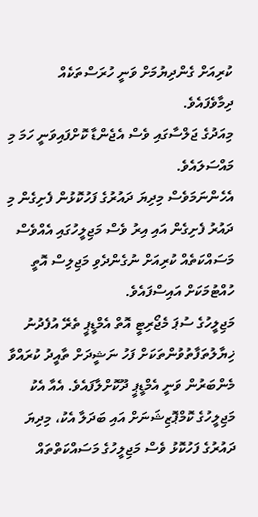ކުރިއަށް ގެންދިޔުމަށް ވަނީ ހުރަސްތަކެއް ދިމާވެފައެވެ.
މިއަދުގެ ޖަލްސާގައި ވެސް އެޖެންޑާ ކޮށްފައިވަނީ ހަމަ މި މައްސަލައެވެ.
އެހެންނަމަވެސް މިދިޔަ ދައުރުގެ ފަހުކޮޅުން ފެށިގެން މި ދައުރު ފެށިގެން އައި އިރު ވެސް މަޖިލީހުގައި އެއްވެސް މަސައްކަތެއް ކުރިއަށް ނުގެންދެވި މަޖިލިސް އޮތީ ހުއްޓުމަކަށް އައިސްފައެވެ.
މަޖިލީހުގެ ސުޕަ މެޖޯރިޓީ އޮތް އެމްޑީޕީ ތެރޭ އުފެދުނު ޚިޔާލުތަފާތުވުންތަކަށް ފަހު ނަޝީދަށް ތާއީދު ކުރައްވާ މެންބަރުން ވަނީ އެމްޑީޕީ ދޫކޮށްލާފައެވެ. އެއާ އެކު މަޖިލީހުގެ ކޮމްޕޮޒިޝަނަށް އައި ބަދަލާ އެކު، މިދިޔަ ދައުރުގެ ފަހުކޮޅު ވެސް މަޖިލީހުގެ މަސައްކަތްތައް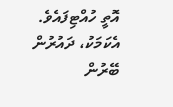އޮތީ ހުއްޓިފައެވެ. އެކަމަކު، ދައުރުން ބޭރުން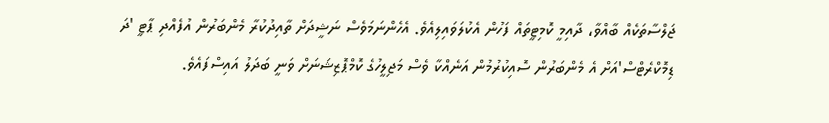ޖަލްސާތަކެއް ބާއްވާ، ދާއިމީ ކޮމިޓީތައް ފަހުން އެކުލަވައިލިއެވެ. އެހެންނަމަވެސް ނަޝީދަށް ތާއިދުކުރާ މެންބަރުން އުފެއްދި ޕާޓީ 'ދަ ޑިމޮކްރެޓްސް'އަށް އެ މެންބަރުން ސޮއިކުރުމުން އަނެއްކާ ވެސް މަޖިލީހުގެ ކޮމްޕޮޒިޝަނަށް ވަނީ ބަދަލު އައިސްފައެވެ.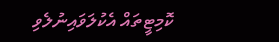ކޮމިޓީތައް އެކުލަވައިނުލެވި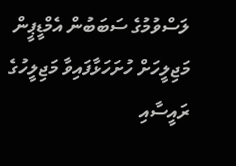ލަސްވުމުގެ ސަބަބުން އެމްޑީޕީން މަޖިލީހަށް ހުށަހަޅާފައިވާ މަޖިލީހުގެ ރައީސާއި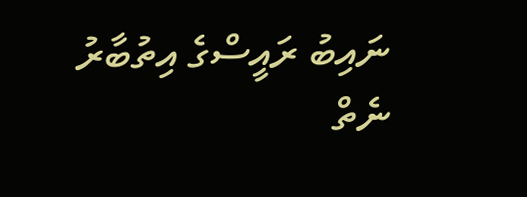ނައިބު ރައީސްގެ އިތުބާރު ނެތް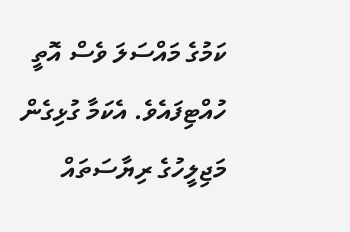ކަމުގެ މައްސަލަ ވެސް އޮތީ ހުއްޓިފައެވެ. އެކަމާ ގުޅިގެން މަޖިލީހުގެ ރިޔާސަތައް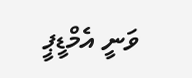ވަނީ އެމްޑީޕީ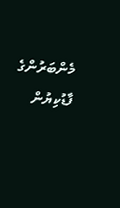މެންބަރުންގެ ފާޑުކިޔުން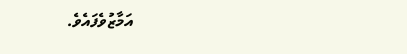އަމާޒުވެފައެވެ.